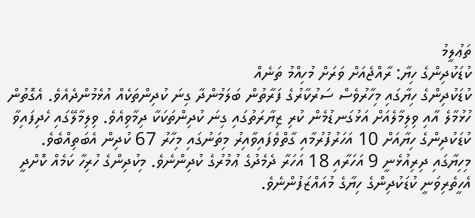ތަޢުލީމު
ކުޑަކުދިންގެ ހިޔާ: ރާއްޖެއަށް ވަރަށް މުހިއްމު ތަނެއް
ކުޑަކުދިންގެ ހިޔާގައި މިހާރުވެސް ސަރުކާރުގެ ފަރާތުން ބަލަމުންދާ ގިނަ ކުދިންތަކެއް އުޅެމުންދެއެވެ. އެގޮތުން ހުޅުމާލެ އާއި ވިލިމާލެއަށް އަޅުގަނޑުމެން ކުރި ޒިޔާރަތުގައި ގިނަ ކުދިންތަކަކާ ދިމާވިއެވެ. ވިލިމާލޭގައި ހެދިފައިވާ ކުޑަކުދިންގެ ހިޔާއަށް 10 އަހަރުފުރުމާއި ގާތްވެފައިވާއިރު މިތަނުގައި މިހާރު 67 ކުދިން އެބަތިއްބެވެ. މިހިޔާގައި ދިރިއުޅެނީ 9 އަހަރާއި 18 އަހަރާ ދެމެދުގެ ޢުމުރުގެ ކުދިންނެވެ. މިކުދިންގެ ހުރިހާ ކަމެއް ކޮށްދީ އެހީތެރިވަނީ ކުޑަކުދިންގެ ހިޔާގެ މުއައްޒަފުންނެވެ.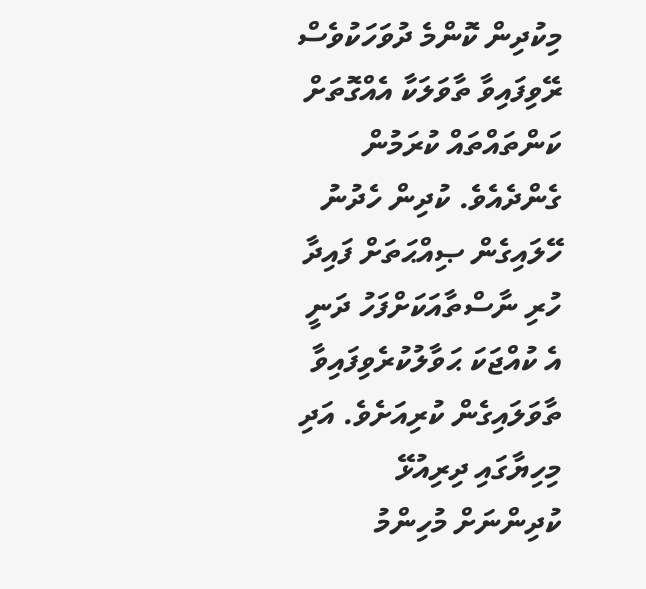މިކުދިން ކޮންމެ ދުވަހަކުވެސް ރޭވިފައިވާ ތާވަލަކާ އެއްގޮތަށް ކަންތައްތައް ކުރަމުން ގެންދެއެވެ. ކުދިން ހެދުނު ހޭލައިގެން ޞިއްޙަތަށް ފައިދާ ހުރި ނާސްތާއަކަށްފަހު ދަނީ އެ ކުއްޖަކަ ޙަވާލުކުރެވިފައިވާ ތާވަލައިގެން ކުރިއަށެވެ. އަދި މިހިޔާގައި ދިރިއުޅޭ ކުދިންނަށް މުހިންމު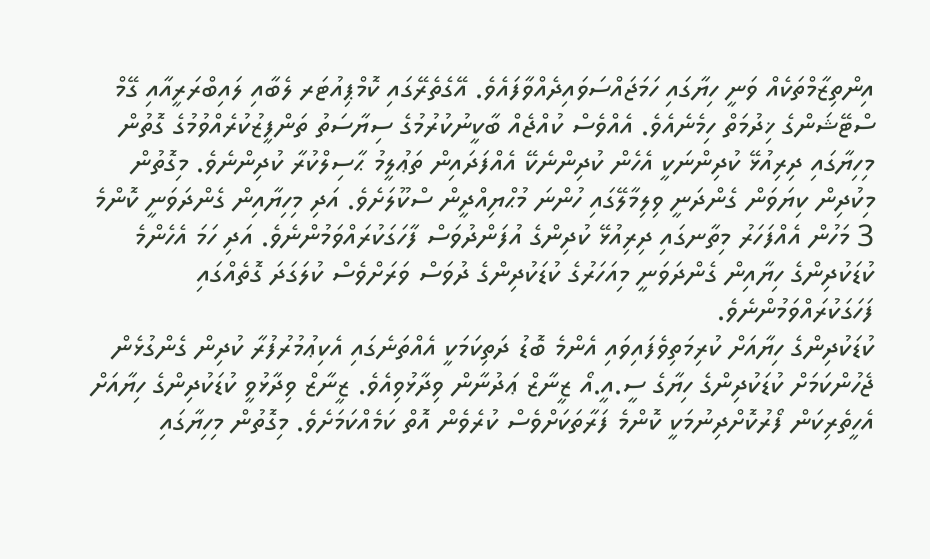އިންތިޒާމްތަކެއް ވަނީ ހިޔާގައި ހަމަޖައްސަވައިދެއްވާފައެވެ. އޭގެތެރޭގައި ކޮމްޕިއުޓަރ ލެބާއި ލައިބްރަރީއާއި ގޭމް ސްޓޭޝަންގެ ޚިދުމަތް ހިމެނެއެވެ. އެއްވެސް ކުއްޖެއް ބާކީނުކުރުމުގެ ސިޔާސަތު ތަންފީޒުކުރެއްވުމުގެ ގޮތުން މިހިޔާގައި ދިރިއުޅޭ ކުދިންނަކީ އެހެން ކުދިންނެކޭ އެއްފަދައިން ތަޢުލީމު ޙާސިލްކުރާ ކުދިންނެވެ. މިގޮތުން މިކުދިން ކިޔަވަން ގެންދަނީ ވިލިމާލޭގައި ހުންނަ މުޙްޔިއްދީން ސްކޫލަށެވެ. އަދި މިހިޔާއިން ގެންދަވަނީ ކޮންމެ 3 މަހުން އެއްފަހަރު މިތާނގައި ދިރިއުޅޭ ކުދިންގެ އުފަންދުވަސް ފާހަގަކުރައްވަމުންނެވެ. އަދި ހަމަ އެހެންމެ ކުޑަކުދިންގެ ހިޔާއިން ގެންދަވަނީ މިއަހަރުގެ ކުޑަކުދިންގެ ދުވަސް ވަރަށްވެސް ކުލަގަދަ ގޮތެއްގައި ފަހަގަކުރައްވަމުންނެވެ.
ކުޑަކުދިންގެ ހިޔާއަށް ކުރިމަތިވެފައިވައި އެންމެ ބޮޑު ދަތިކަމަކީ އެއްތަނެގައި އެކިޢުމުރުފުރާ ކުދިން ގެންގުޅެން ޖެހުންކަމަށް ކުޑަކުދިންގެ ހިޔާގެ ސީ.އީ.އޯ ޒީނާޒް ޢަދުނާން ވިދާޅުވިއެވެ. ޒީނާޒް ވިދާޅުވީ ކުޑަކުދިންގެ ހިޔާއަށް އެހީތެރިކަން ފޯރުކޮށްދިނުމަކީ ކޮންމެ ފަރާތަކަށްވެސް ކުރެވެން އޮތް ކަމެއްކަމަށެވެ. މިގޮތުން މިހިޔާގައި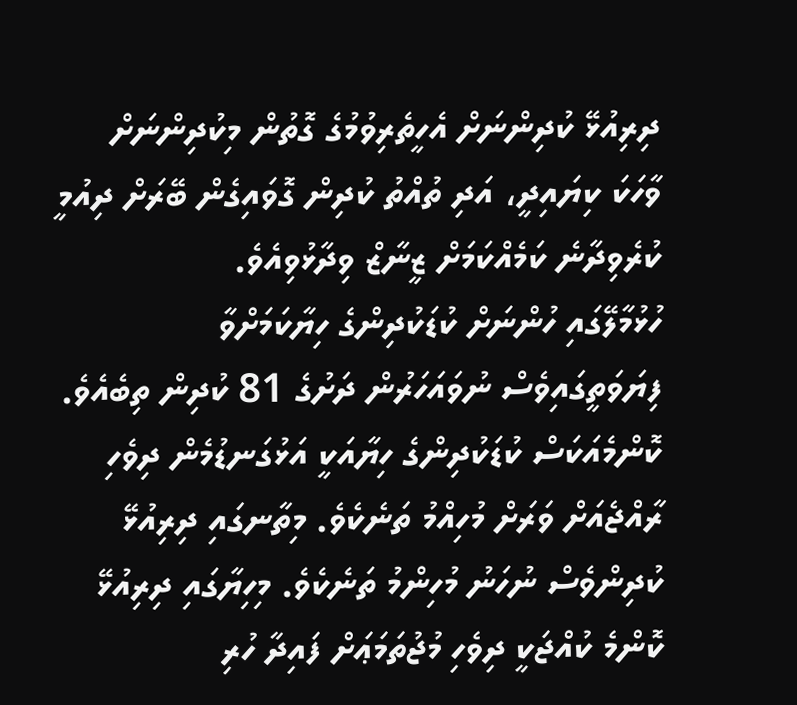ދިރިއުޅޭ ކުދިންނަށް އެހީތެރިވުމުގެ ގޮތުން މިކުދިންނަށް ވާހަކަ ކިޔައިދީ، އަދި ތުއްތު ކުދިން ގޮވައިގެން ބޭރަށް ދިއުމީ ކުރެވިދާނެ ކަމެއްކަމަށް ޒީނާޒް ވިދާޅުވިއެވެ.
ހުޅުމާލޭގައި ހުންނަށް ކުޑަކުދިންގެ ހިޔާކަމަށްވާ ފިޔަވަތީގައިވެސް ނުވައަހަރުން ދަށުގެ 81 ކުދިން ތިބެއެވެ. ކޮންމެއަކަސް ކުޑަކުދިންގެ ހިޔާއަކީ އަޅުގަނޑުމެން ދިވެހި ރާއްޖެއަށް ވަރަށް މުހިއްމު ތަނެކެވެ. މިތާނގައި ދިރިއުޅޭ ކުދިންވެސް ނުހަނު މުހިންމު ތަނެކެވެ. މިހިޔާގައި ދިރިއުޅޭ ކޮންމެ ކުއްޖަކީ ދިވެހި މުޖުތަމަޢަށް ފައިދާ ހުރި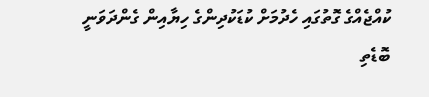ކުއްޖެއްގެ ގޮތުގައި ހެދުމަށް ކުޑަކުދިންގެ ހިޔާއިން ގެންދަވަނީ ބޮޑެތި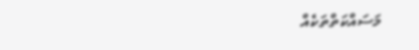މަސައްކަތްތަކެއް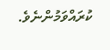ކުރައްވަމުންނެވެ.